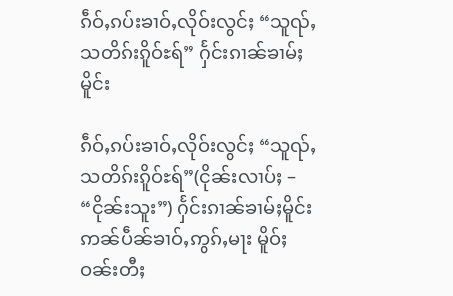ၵဵဝ်ႇၵပ်းၶၢဝ်ႇလိုဝ်းလွင်ႈ “သူၺ်ႇသတိၵ်းၵိူဝ်ႊရ်” ႁႅင်းၵၢၼ်ၶၢမ်ႈမိူင်း

ၵဵဝ်ႇၵပ်းၶၢဝ်ႇလိုဝ်းလွင်ႈ “သူၺ်ႇသတိၵ်းၵိူဝ်ႊရ်”(ငိုၼ်းလၢပ်ႈ – “ငိုၼ်းသူး”) ႁႅင်းၵၢၼ်ၶၢမ်ႈမိူင်း ဢၼ်ပဵၼ်ၶၢဝ်ႇဢွၵ်ႇမႃး မိူဝ်ႈဝၼ်းတီႈ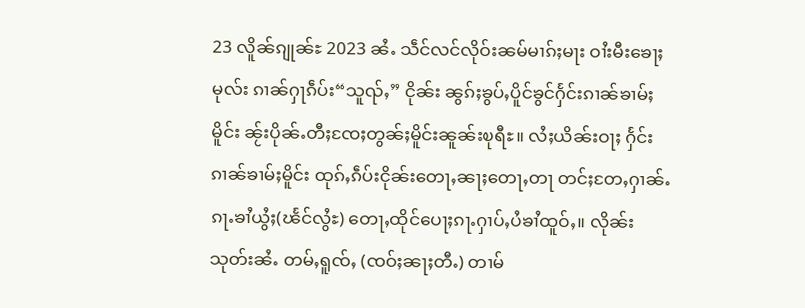23 လိူၼ်ၵျုၼ်ႊ 2023 ၼႆႉ သဵင်လင်လိုဝ်းၼမ်မၢၵ်ႈမႃး ဝၢႆးမီးၶေႃႈမုလ်း ၵၢၼ်ႁႃၵဵပ်း“သူၺ်ႇ” ငိုၼ်း ၼွၵ်ႈၶွပ်ႇပိူင်ၶွင်ႁႅင်းၵၢၼ်ၶၢမ်ႈမိူင်း ၼႂ်းပိုၼ်ႉတီႈၸႄႈတွၼ်ႈမိူင်းၼူၼ်းၿုရီႊ။ လႆႈယိၼ်းဝႃႈ ႁႅင်းၵၢၼ်ၶၢမ်ႈမိူင်း ထုၵ်ႇၵဵပ်းငိုၼ်းတေႃႇၼႃႈတေႃႇတႃ တင်ႈတႄႇႁၢၼ်ႉၵႃႉၶၢႆယွႆႈ(ၽႅင်လွႆႊ) တေႃႇထိုင်ပေႃႈၵႃႉႁၢပ်ႇပႆၶၢႆထူဝ်ႇ။ လိုၼ်း သုတ်းၼႆႉ တမ်ႇရူၸ်ႇ (ၸဝ်ႈၼႃႈတီႉ) တၢမ်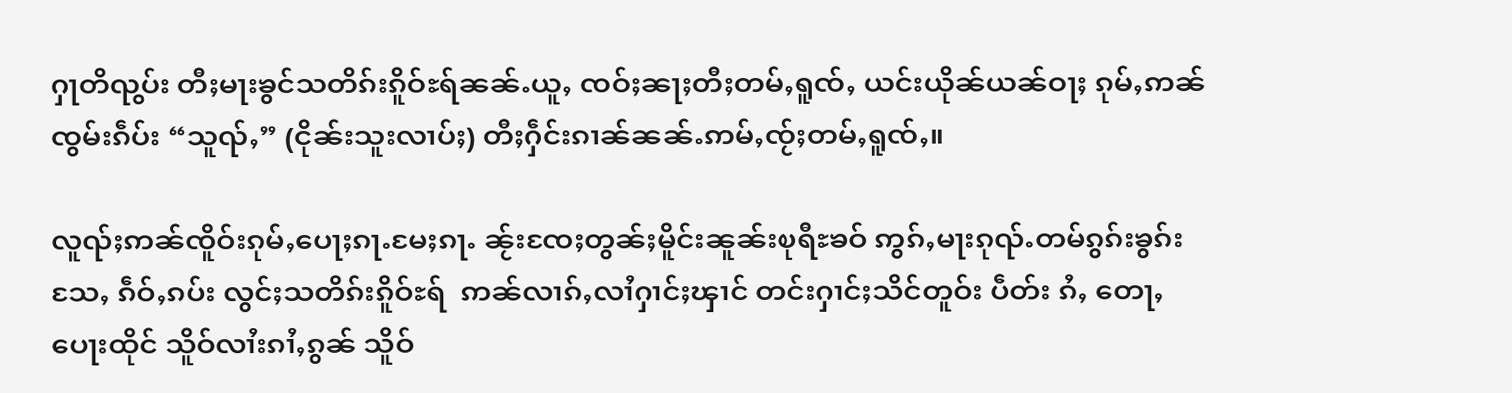ႁႃတိၺွပ်း တီႈမႃးၶွင်သတိၵ်းၵိူဝ်ႊရ်ၼၼ်ႉယူႇ ၸဝ်ႈၼႃႈတီႈတမ်ႇရူၸ်ႇ ယင်းယိုၼ်ယၼ်ဝႃႈ ၵုမ်ႇဢၼ် ၸွမ်းၵဵပ်း “သူၺ်ႇ” (ငိုၼ်းသူးလၢပ်ႈ) တီႈႁဵင်းၵၢၼ်ၼၼ်ႉဢမ်ႇၸႂ်ႈတမ်ႇရူၸ်ႇ။

လူၺ်ႈဢၼ်ၸိူဝ်းၵုမ်ႇပေႃႈၵႃႉမႄႈၵႃႉ ၼႂ်းၸႄႈတွၼ်ႈမိူင်းၼူၼ်းၿုရီႊၶဝ် ဢွၵ်ႇမႃးၵုၺ်ႉတမ်ၵွၵ်းၶွၵ်းသႄႇ ၵဵဝ်ႇၵပ်း လွင်ႈသတိၵ်းၵိူဝ်ႊရ်  ဢၼ်လၢၵ်ႇလၢႆႁၢင်ႈၾၢင် တင်းႁၢင်ႈသိင်တူဝ်း ပဵတ်း ၵႆႇ တေႃႇပေႃးထိုင် သိူဝ်လၢႆးၵၢႆႇၵွၼ် သိူဝ်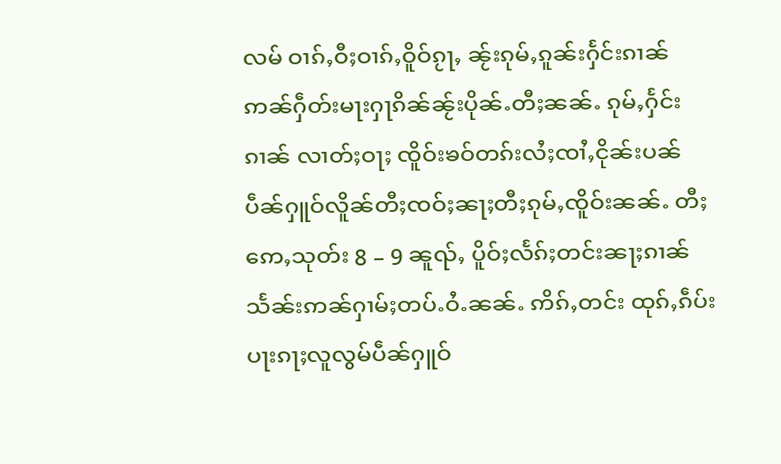လမ် ဝၢၵ်ႇဝီႈဝၢၵ်ႇဝိူဝ်ၵႂႃႇ ၼႂ်းၵုမ်ႇၵူၼ်းႁႅင်းၵၢၼ် ဢၼ်ႁဵတ်းမႃးႁႃၵိၼ်ၼႂ်းပိုၼ်ႉတီႈၼၼ်ႉ ၵုမ်ႇႁႅင်းၵၢၼ် လၢတ်ႈဝႃႈ ၸိူဝ်းၶဝ်တၵ်းလႆႈၸၢႆႇငိုၼ်းပၼ် ပဵၼ်ႁူဝ်လိူၼ်တီႈၸဝ်ႈၼႃႈတီႈၵုမ်ႇၸိူဝ်းၼၼ်ႉ တီႈဢေႇသုတ်း 8 – 9 ၼူၺ်ႇ ပိူဝ်ႈလႅၵ်ႈတင်းၼႃႈၵၢၼ် သႅၼ်းဢၼ်ႁၢမ်ႈတပ်ႉဝႆႉၼၼ်ႉ ဢိၵ်ႇတင်း ထုၵ်ႇၵဵပ်းပႃးၵႃႈလူလွမ်ပဵၼ်ႁူဝ်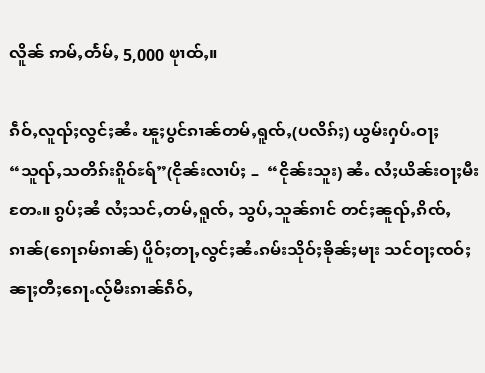လိူၼ် ဢမ်ႇတႅမ်ႇ 5,000 ၿုၢထ်ႇ။

ၵဵဝ်ႇလူၺ်ႈလွင်ႈၼႆႉ ၽူႈပွင်ၵၢၼ်တမ်ႇရူၸ်ႇ(ပလိၵ်ႈ) ယွမ်းႁပ်ႉဝႃႈ “သူၺ်ႇသတိၵ်းၵိူဝ်ႊရ်”(ငိုၼ်းလၢပ်ႈ –  “ငိုၼ်းသူး) ၼႆႉ လႆႈယိၼ်းဝႃႈမီးတႄႉ။ ၵွပ်ႈၼႆ လႆႈသင်ႇတမ်ႇရူၸ်ႇ သွပ်ႇသူၼ်ၵၢင် တင်ႈၼူၺ်ႇၵိၸ်ႇၵၢၼ်(ၵေႃၵမ်ၵၢၼ်) ပိူဝ်ႈတႃႇလွင်ႈၼႆႉၵမ်းသိုဝ်ႈၶိုၼ်ႈမႃး သင်ဝႃႈၸဝ်ႈၼႃႈတီႈၵေႃႉလႂ်မီးၵၢၼ်ၵဵဝ်ႇ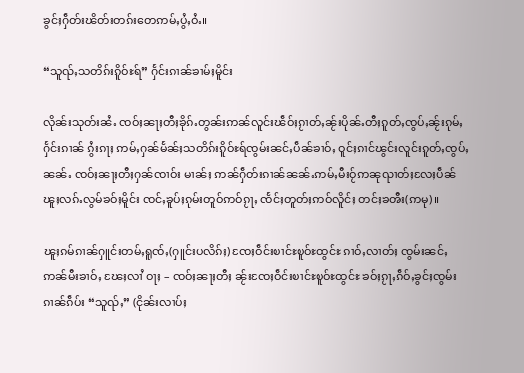ၶွင်ႈႁဵတ်းၽိတ်းတၵ်းတေဢမ်ႇပွႆႇဝႆႉ။

“သူၺ်ႇသတိၵ်းၵိူဝ်ႊရ်” ႁႅင်းၵၢၼ်ၶၢမ်ႈမိူင်း

လိုၼ်းသုတ်းၼႆႉ ၸဝ်ႈၼႃႈတီႈၶိုၵ်ႉတွၼ်းဢၼ်လူင်းၽဵဝ်ႈၵႂၢတ်ႇၼႂ်းပိုၼ်ႉတီႈၵူတ်ႇၸွပ်ႇၼႂ်းၵုမ်ႇႁႅင်းၵၢၼ် ၵွႆးၵႃႈ ဢမ်ႇႁၼ်မႅၼ်ႈသတိၵ်းၵိူဝ်ႊရ်ၸွမ်းၼင်ႇပဵၼ်ၶၢဝ်ႇ ဝူင်ႈၵၢင်ၽွင်းလူင်းၵူတ်ႇၸွပ်ႇၼၼ်ႉ ၸဝ်ႈၼႃႈတီႈႁၼ်ၸၢဝ်း မၢၼ်ႈ ဢၼ်ႁဵတ်းၵၢၼ်ၼၼ်ႉဢမ်ႇမီးဝႂ်ဢၼုၺၢတ်ႈလႄႈပဵၼ်ၽူႈလၵ်ႉလွမ်ၶဝ်ႈမိူင်း ၸင်ႇၶူပ်ႈၵုမ်းတူဝ်ဢဝ်ၵႂႃႇ ၸႅင်ႈတူတ်ႈဢဝ်လိူင်ႈ တင်ႈၶၻီး(ဢမု)။

ၽူႈၵမ်ၵၢၼ်ႁူင်းတမ်ႇရူၸ်ႇ(ႁူင်းပလိၵ်ႈ) ၸႄႈဝဵင်းၿၢင်ႊၿူဝ်ႊထွင်ႊ ၵၢဝ်ႇလၢတ်ႈ ၸွမ်းၼင်ႇဢၼ်မီးၶၢဝ်ႇ ၽႄႈလၢႆ ဝႃႈ – ၸဝ်ႈၼႃႈတီႈ ၼႂ်းၸႄႈဝဵင်းၿၢင်ႊၿူဝ်ႊထွင်ႊ ၶဝ်ႈၵႂႃႇၵဵဝ်ႇၶွင်ႈၸွမ်းၵၢၼ်ၵဵပ်း “သူၺ်ႇ” (ငိုၼ်းလၢပ်ႈ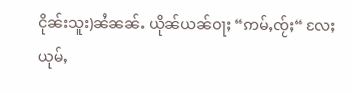ငိုၼ်းသူး)ၼႆၼၼ်ႉ ယိုၼ်ယၼ်ဝႃႈ “ဢမ်ႇၸႂ်ႈ“ လႄႈယုမ်ႇ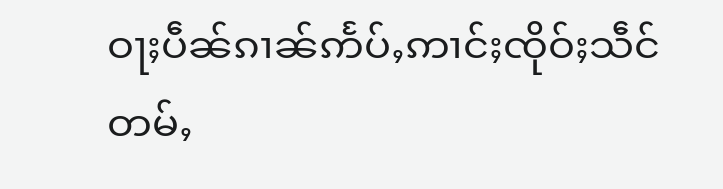ဝႃႈပဵၼ်ၵၢၼ်ဢႅပ်ႇဢၢင်ႈၸိုဝ်ႈသဵင်တမ်ႇ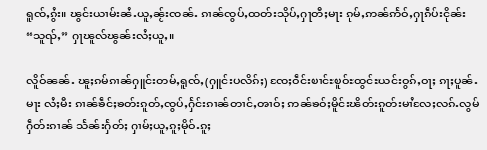ရူၸ်ႇၵွႆး။ ၽွင်းယၢမ်းၼႆႉယူႇၼႂ်းၸၼ်ႉ ၵၢၼ်ၸွပ်ႇထတ်းသိုပ်ႇႁႃတီႈမႃး ၵုမ်ႇဢၼ်ဢႅဝ်ႇႁႃၵဵပ်းငိုၼ်း “သူၺ်ႇ” ႁႃၽူလ်ၽွၼ်းလႆႈယူႇ။

လိူဝ်ၼၼ်ႉ ၽူႈၵမ်ၵၢၼ်ႁူင်းတမ်ႇရူၸ်ႇ(ႁူင်းပလိၵ်ႈ) ၸႄႈဝဵင်းၿၢင်ႊၿူဝ်ႊထွင်ႊယင်းဝွၵ်ႇဝႃႈ ၵႃႈပူၼ်ႉမႃး လႆႈမီး ၵၢၼ်ၶဵင်ႈၶတ်းၵူတ်ႇၸွပ်ႇႁႅင်းၵၢၼ်တၢင်ႇၻၢဝ်ႈ ဢၼ်ၶဝ်ႈမိူင်းၽိတ်းၵူတ်းမၢႆလႄႈလၵ်ႉလွမ်ႁဵတ်းၵၢၼ် သႅၼ်းႁႅတ်ႈ ႁၢမ်ႈယူႇၵူႈမိုဝ်ႉၵူႈ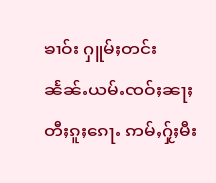ၶၢဝ်း ႁူမ်ႈတင်းၼႅၼ်ႉယမ်ႉၸဝ်ႈၼႃႈတီႈၵူႈၵေႃႉ ဢမ်ႇႁႂ်ႈမီး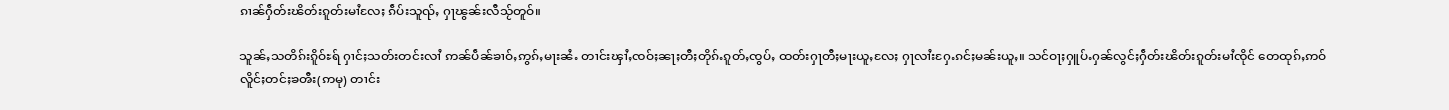ၵၢၼ်ႁဵတ်းၽိတ်းၵူတ်းမၢႆလႄႈ ၵဵပ်းသူၺ်ႇ ႁႃၽွၼ်းလီသႂ်တူဝ်။

သူၼ်ႇသတိၵ်းၵိူဝ်ႊရ် ႁၢင်ႈသတ်းတင်းလၢႆ ဢၼ်ပဵၼ်ၶၢဝ်ႇဢွၵ်ႇမႃးၼႆႉ တၢင်းၾၢႆႇၸဝ်ႈၼႃႈတီႈတိုၵ်ႉၵူတ်ႇၸွပ်ႇ ထတ်းႁႃတီႈမႃးယူႇလႄႈ ႁႃလၢႆးႁႄႉၵင်ႈမၼ်းယူႇ။ သင်ဝႃႈႁူပ်ႉႁၼ်လွင်ႈႁဵတ်းၽိတ်းၵူတ်းမၢႆၸိုင် တေထုၵ်ႇဢဝ် လိူင်ႈတင်ႈၶၻီး(ဢမု) တၢင်း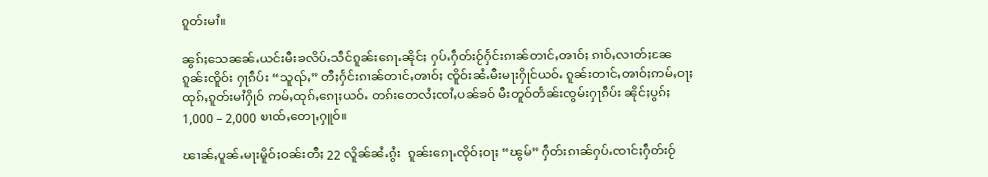ၵူတ်းမၢႆ။

ၼွၵ်ႈသေၼၼ်ႉယင်းမီးၶလိပ်ႉသဵင်ၵူၼ်းၵေႃႉၼိုင်ႈ ႁပ်ႉႁဵတ်းဝႂ်ႁႅင်းၵၢၼ်တၢင်ႇၻၢဝ်ႈ ၵၢဝ်ႇလၢတ်ႈၼႄ ၵူၼ်းၸိူဝ်း ႁႃၵဵပ်း “သူၺ်ႇ” တီႈႁႅင်းၵၢၼ်တၢင်ႇၻၢဝ်ႈ ၸိူဝ်းၼႆႉမီးမႃးႁိုင်ယဝ်ႉ ၵူၼ်းတၢင်ႇၻၢဝ်ႈဢမ်ႇဝႃႈ ထုၵ်ႇၵူတ်းမၢႆႁိုဝ် ဢမ်ႇထုၵ်ႇၵေႃႈယဝ်ႉ တၵ်းတေလႆႈၸၢႆႇပၼ်ၶဝ် မီးတူဝ်တႅၼ်းၸွမ်းႁႃၵဵပ်း ၼိုင်ႈပွၵ်ႈ 1,000 – 2,000 ၿၢထ်ႇတေႃႇႁူဝ်။

ၽၢၼ်ႇပူၼ်ႉမႃးမိူဝ်ႈဝၼ်းတီႈ 22 လိူၼ်ၼႆႉၵွႆး  ၵူၼ်းၵေႃႉၸိုဝ်ႈဝႃႈ “ၽွမ်” ႁဵတ်းၵၢၼ်ႁပ်ႉၸၢင်ႈႁဵတ်းဝႂ်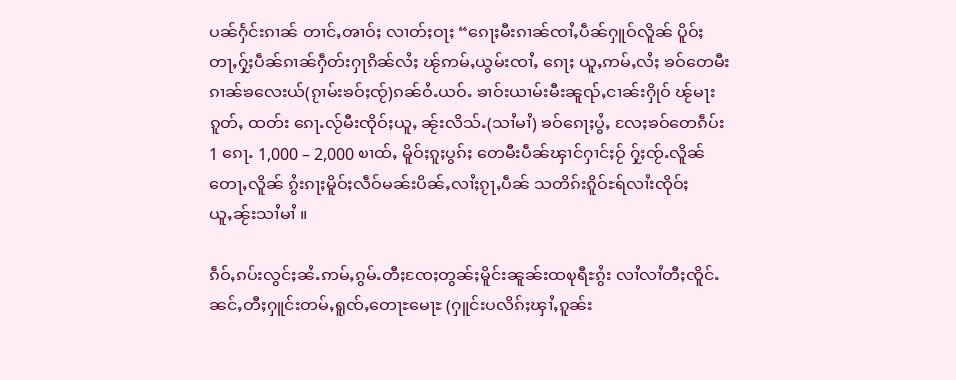ပၼ်ႁႅင်းၵၢၼ် တၢင်ႇၻၢဝ်ႈ လၢတ်ႈဝႃႈ “ၵေႃႈမီးၵၢၼ်ၸၢႆႇပဵၼ်ႁူဝ်လိူၼ် ပိူဝ်ႈတႃႇႁႂ်ႈပဵၼ်ၵၢၼ်ႁဵတ်းႁႃၵိၼ်လႆႈ ၽႂ်ဢမ်ႇယွမ်းၸၢႆႇ ၵေႃႈ ယူႇဢမ်ႇလႆႈ ၶဝ်တေမီးၵၢၼ်ၶလေးယ်(ၵႂၢမ်းၶဝ်ႈၸႂ်)ၵၼ်ဝႆႉယဝ်ႉ ၶၢဝ်းယၢမ်းမီးၼူၺ်ႇငၢၼ်းႁိုဝ် ၽႂ်မႃးၵူတ်ႇ ထတ်း ၵေႃႉလႂ်မီးၸိုဝ်ႈယူႇ ၼႂ်းလိသ်ႉ(သၢႆမၢႆ) ၶဝ်ၵေႃႈပွႆႇ လႄႈၶဝ်တေၵဵပ်း 1 ၵေႃႉ 1,000 – 2,000 ၿၢထ်ႇ မိူဝ်ႈၵူႈပွၵ်ႈ တေမီးပဵၼ်ၾၢင်ႁၢင်ႈဝႂ် ႁႂ်ႈၸႂ်ႉလိူၼ်တေႃႇလိူၼ် ၵွႆးၵႃႈမိူဝ်ႈလဵဝ်မၼ်းပိၼ်ႇလၢႆႈၵႂႃႇပဵၼ် သတိၵ်းၵိူဝ်ႊရ်လၢႆးၸိုဝ်ႈ ယူႇၼႂ်းသၢႆမၢႆ ။

ၵဵဝ်ႇၵပ်းလွင်ႈၼႆႉဢမ်ႇၵွမ်ႉတီႈၸႄႈတွၼ်ႈမိူင်းၼူၼ်းထၿုရီႊၵွႆး လၢႆလၢႆတီႈၸိူင်ႉၼင်ႇတီႈႁူင်းတမ်ႇရူၸ်ႇတေႃႊမေႃႊ (ႁူင်းပလိၵ်ႈၾၢႆႇၵူၼ်း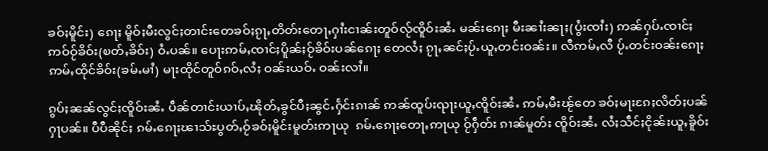ၶဝ်ႈမိူင်း) ၵေႃႈ မိူဝ်ႈမီးလွင်ႈတၢင်းတေၶဝ်ႈၵႂႃႇတိတ်းတေႃႇႁၢႆးငၢၼ်းတူဝ်လႂ်ၸိူဝ်းၼႆႉ မၼ်းၵေႃႈ မီးၼၢႆးၼႃႈ(ပွႆးၸၢႆး) ဢၼ်ႁပ်ႉၸၢင်ႈဢဝ်ဝႂ်ၶိဝ်း(ၿတ်ႇၶိဝ်း) ဝႆႉပၼ်။ ပေႃးဢမ်ႇၸၢင်ႈပိူၼ်ႈဝႂ်ၶိဝ်းပၼ်ၵေႃႈ တေလႆႈ ၵႂႃႇၼင်ႈပႂ်ႉယူႇတင်းဝၼ်း။ လီဢမ်ႇလီ ပႂ်ႉတင်းဝၼ်းၵေႃႈဢမ်ႇထိုင်ၶိဝ်း(ၶမ်ႉမၢႆ) မႃးထိုင်တူဝ်ၵဝ်ႇလႆႈ ဝၼ်းယဝ်ႉ ဝၼ်းလၢႆ။

ၵွပ်ႈၼၼ်လွင်ႈၸိူဝ်းၼႆႉ ပဵၼ်တၢင်းယၢပ်ႇၽိုတ်ႇၶွင်ပီႈၼွင်ႉႁႅင်းၵၢၼ် ဢၼ်ထူပ်းၺႃးယူႇၸိူဝ်းၼႆႉ ဢမ်ႇမီးၽႂ်တေ ၶဝ်ႈမႃးၵႄႈလိတ်ႈပၼ်ႁႃပၼ်။ ပီပီၼိုင်ႈ ၵမ်ႉၵေႃႈၽၢသ်ႊပွတ်ႇဝႂ်ၶဝ်ႈမိူင်းမူတ်းဢႃယု  ၵမ်ႉၵေႃႈတေႃႇဢႃယု ဝႂ်ႁဵတ်း ၵၢၼ်မူတ်း ၸိူဝ်းၼႆႉ လႆႈသဵင်ႈငိုၼ်းယူႇၶိူဝ်း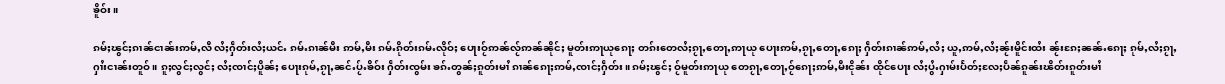ၶိူဝ်း။

ၵမ်ႈၽွင်ႈၵၢၼ်ငၢၼ်းဢမ်ႇလီ လႆႈႁဵတ်းလႆႈယင်ႉ ၵမ်ႉၵၢၼ်မီး ဢမ်ႇမီး ၵမ်ႉၵိုတ်းၵမ်ႉလိုဝ်ႈ ပေႃးဝႂ်ဢၼ်လႂ်ဢၼ်ၼိုင်ႈ မူတ်းဢႃယုၵေႃႈ တၵ်းတေလႆႈၵႂႃႇတေႃႇဢႃယု ပေႃးဢမ်ႇၵႂႃႇတေႃႇၵေႃႈ ႁဵတ်းၵၢၼ်ဢမ်ႇလႆႈ ယူႇဢမ်ႇလႆႈၼႂ်းမိူင်းထႆး ၼႂ်းၵႄႈၼၼ်ႉၵေႃႈ ၵုမ်ႇလႆႈၵႂႃႇႁၢႆးငၢၼ်းတူဝ်။ ၵူႈလွင်ႈလွင်ႈ လႆႈၸၢင်ႈပိူၼ်ႈ ပေႃးၵုမ်ႇၵႂႃႇၼင်ႉပႂ်ႉၶိဝ်း ႁဵတ်းၸွမ်း ၶၵ်ႉတွၼ်ႈၵူတ်းမၢႆ ၵၢၼ်ၵေႃႈဢမ်ႇၸၢင်ႈႁဵတ်း။ ၵမ်ႈၽွင်ႈ ဝႂ်မူတ်းဢႃယု တေၵႂႃႇတေႃႇဝႂ်ၵေႃႈဢမ်ႇမီးငိုၼ်း ထိုင်ပေႃး လႆႈပွႆႉႁၢမ်းပႅတ်ႈလႄႈပဵၼ်ၵူၼ်းၽိတ်းၵူတ်းမၢႆ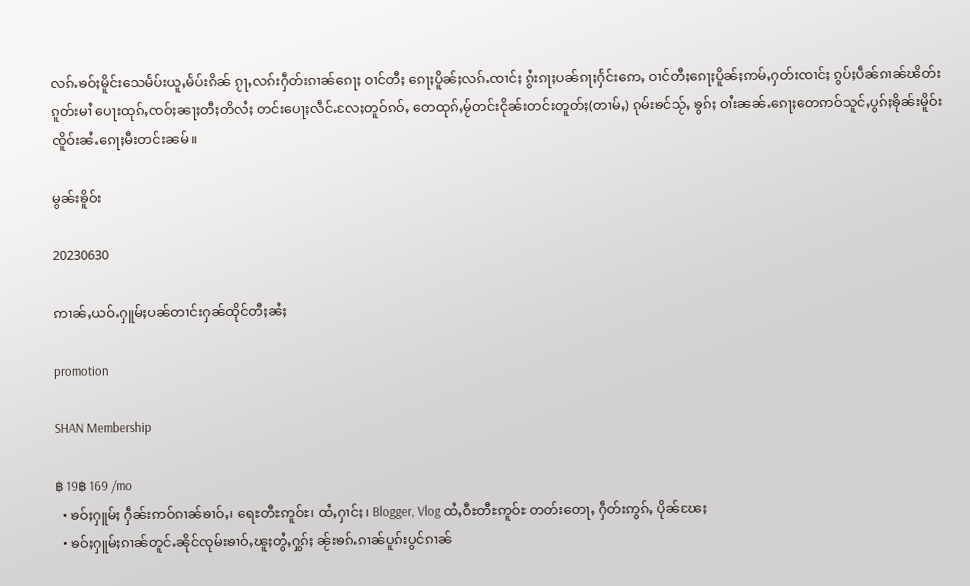လၵ်ႉၶဝ်ႈမိူင်းသေမႅပ်းယူႇမႅပ်းၵိၼ် ၵႂႃႇလၵ်းႁဵတ်းၵၢၼ်ၵေႃႈ ဝၢင်တီႈ ၵေႃႈပိူၼ်ႈလၵ်ႉၸၢင်ႈ ၵွႆးၵႃႈပၼ်ၵႃႈႁႅင်းဢေႇ ဝၢင်တီႈၵေႃႈပိူၼ်ႈဢမ်ႇႁတ်းၸၢင်ႈ ၵွပ်ႈပဵၼ်ၵၢၼ်ၽိတ်းၵူတ်းမၢႆ ပေႃးထုၵ်ႇၸဝ်ႈၼႃႈတီႈတိလႆႈ တင်းပေႃႈလဵင်ႉလႄႈတူဝ်ၵဝ်ႇ တေထုၵ်ႇမႂ်တင်းငိုၼ်းတင်းတူတ်ႈ(တၢမ်ႇ) ၵုမ်းၶင်သႂ်ႇ ၶွၵ်ႈ ဝၢႆးၼၼ်ႉၵေႃႈတေဢဝ်သူင်ႇပွၵ်ႈၶိုၼ်းမိူဝ်းၸိူဝ်းၼႆႉၵေႃႈမီးတင်းၼမ်။

မွၼ်းၶိူဝ်း

20230630

ဢၢၼ်ႇယဝ်ႉႁူမ်ႈပၼ်တၢင်းႁၼ်ထိုင်တီႈၼႆႈ

promotion

SHAN Membership

฿ 19฿ 169 /mo
  • ၶဝ်ႈႁူမ်ႈ ႁဵၼ်းဢဝ်ၵၢၼ်ၶၢဝ်ႇ၊ ရေႊတီႊဢူဝ်ႊ၊ ထႆႇႁၢင်ႈ၊ Blogger, Vlog ထႆႇဝီႊတီႊဢူဝ်ႊ တတ်းတေႃႇ ႁဵတ်းဢွၵ်ႇ ပိုၼ်ၽႄႈ
  • ၶဝ်ႈႁူမ်ႈၵၢၼ်တူင်ႉၼိုင်ၸုမ်းၶၢဝ်ႇၽူႈတွႆႇႁွၵ်ႈ ၼႂ်းၶၵ်ႉၵၢၼ်ပူၵ်းပွင်ၵၢၼ်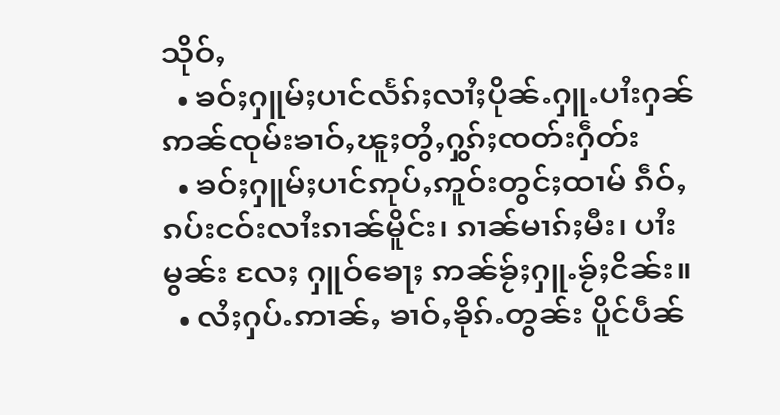သိုဝ်ႇ
  • ၶဝ်ႈႁူမ်ႈပၢင်လႅၵ်ႈလၢႆႈပိုၼ်ႉႁူႉပၢႆးႁၼ် ဢၼ်ၸုမ်းၶၢဝ်ႇၽူႈတွႆႇႁွၵ်ႈၸတ်းႁဵတ်း
  • ၶဝ်ႈႁူမ်ႈပၢင်ဢုပ်ႇဢူဝ်းတွင်ႈထၢမ် ၵဵဝ်ႇၵပ်းငဝ်းလၢႆးၵၢၼ်မိူင်း၊ ၵၢၼ်မၢၵ်ႈမီး၊ ပၢႆးမွၼ်း လႄႈ ႁူဝ်ၶေႃႈ ဢၼ်ၶႂ်ႈႁူႉၶႂ်ႈငိၼ်း။
  • လႆႈႁပ်ႉဢၢၼ်ႇ ၶၢဝ်ႇၶိုၵ်ႉတွၼ်း ပိူင်ပဵၼ်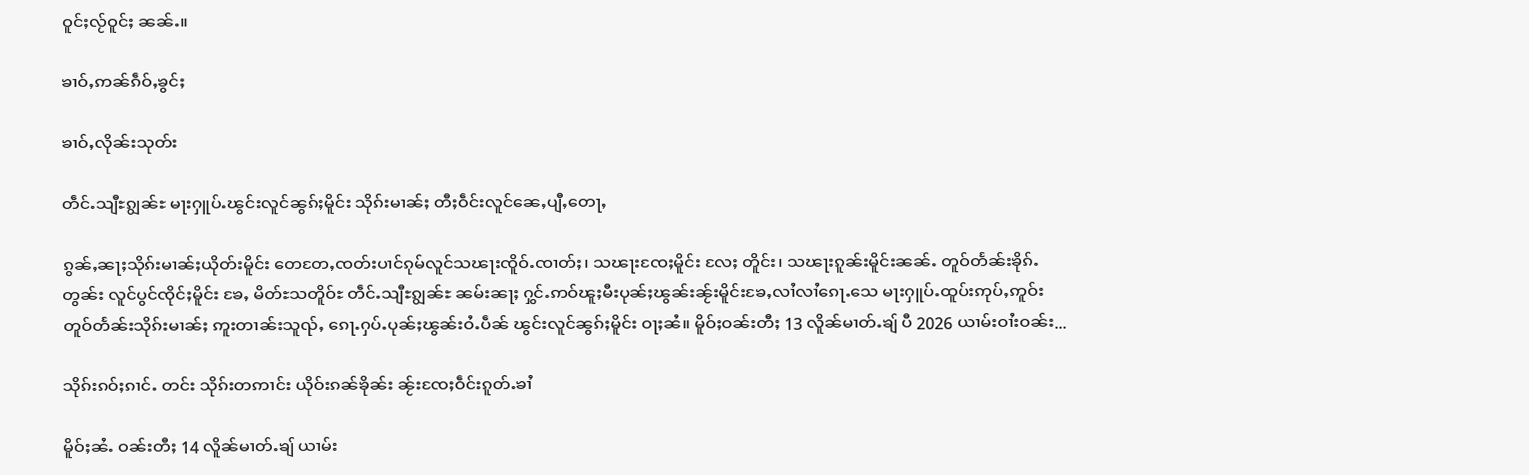ဝူင်ႈလႂ်ဝူင်ႈ ၼၼ်ႉ။

ၶၢဝ်ႇဢၼ်ၵဵဝ်ႇၶွင်ႈ

ၶၢဝ်ႇလိုၼ်းသုတ်း

တဵင်ႉသျီႊၵျွၼ်ႊ မႃးႁူပ်ႉၽွင်းလူင်ၼွၵ်ႈမိူင်း သိုၵ်းမၢၼ်ႈ တီႈဝဵင်းလူင်ၼေႇပျီႇတေႃႇ

ၵွၼ်ႇၼႃႈသိုၵ်းမၢၼ်ႈယိုတ်းမိူင်း တေတႄႇၸတ်းပၢင်ၵုမ်လူင်သၽႃးၸိူဝ်ႉၸၢတ်ႈ၊ သၽႃးၸႄႈမိူင်း လႄႈ တိူင်း၊ သၽႃးၵူၼ်းမိူင်းၼၼ်ႉ တူဝ်တႅၼ်းၶိုၵ်ႉတွၼ်း လူင်ပွင်ၸိုင်ႈမိူင်း ၶႄႇ မိတ်ႊသတိူဝ်ႊ တဵင်ႉသျီႊၵျွၼ်ႊ ၼမ်းၼႃႈ ႁွင်ႉဢဝ်ၽူႈမီးပုၼ်ႈၽွၼ်းၼႂ်းမိူင်းၶႄႇလၢႆလၢႆၵေႃႉသေ မႃးႁူပ်ႉထူပ်းဢုပ်ႇဢူဝ်း တူဝ်တႅၼ်းသိုၵ်းမၢၼ်ႈ ဢူးတၢၼ်းသူၺ်ႇ ၵေႃႉႁပ်ႉပုၼ်ႈၽွၼ်းဝႆႉပဵၼ် ၽွင်းလူင်ၼွၵ်ႈမိူင်း ဝႃႈၼႆ။ မိူဝ်ႈဝၼ်းတီႈ 13 လိူၼ်မၢတ်ႉၶျ် ပီ 2026 ယၢမ်းဝၢႆးဝၼ်း...

သိုၵ်းၵဝ်ႈၵၢင်ႉ တင်း သိုၵ်းတဢၢင်း ယိုဝ်းၵၼ်ၶိုၼ်း ၼႂ်းၸႄႈဝဵင်းၵူတ်ႉၶၢႆ

မိူဝ်ႈၼႆႉ ဝၼ်းတီႈ 14 လိူၼ်မၢတ်ႉၶျ် ယၢမ်း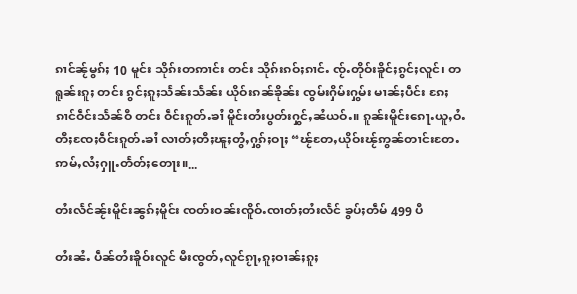ၵၢင်ၼႂ်မွၵ်ႈ 10 မူင်း သိုၵ်းတဢၢင်း တင်း သိုၵ်းၵဝ်ႈၵၢင်ႉ ၸႂ်ႉတိုဝ်းၶိူင်ႈၵွင်ႈလူင်၊ တရူၼ်းၵူႈ တင်း ၵွင်ႈၵူႈသႅၼ်းသႅၼ်း ယိုဝ်းၵၼ်ၶိုၼ်း ၸွမ်းႁိမ်းႁွမ်း မၢၼ်ႈပဵင်း ၵႄႈၵၢင်ဝဵင်းသႅၼ်ဝီ တင်း ဝဵင်းၵူတ်ႉၶၢႆ မိူင်းတႆးပွတ်းႁွင်ႇၼႆယဝ်ႉ။ ၵူၼ်းမိူင်းၵေႃႉယူႇဝႆႉတီႈၸႄႈဝဵင်းၵူတ်ႉၶၢႆ လၢတ်ႈတီႈၽူႈတွႆႇႁွၵ်ႈဝႃႈ “ၽႂ်တႄႇယိုဝ်းၽႂ်ဢွၼ်တၢင်းတႄႉ ဢမ်ႇလႆႈႁူႉတႅတ်ႈတေႃး။...

တႆးလႅင်ၼႂ်းမိူင်းၼွၵ်ႈမိူင်း ၸတ်းဝၼ်းၸိူဝ်ႉၸၢတ်ႈတႆးလႅင် ၶွပ်ႈတဵမ် 499 ပီ

တႆးၼႆႉ ပဵၼ်တႆးၶိူဝ်းလူင် မီးၸွတ်ႇလူင်ၵႂႃႇၵူႈဝၢၼ်ႈၵူႈ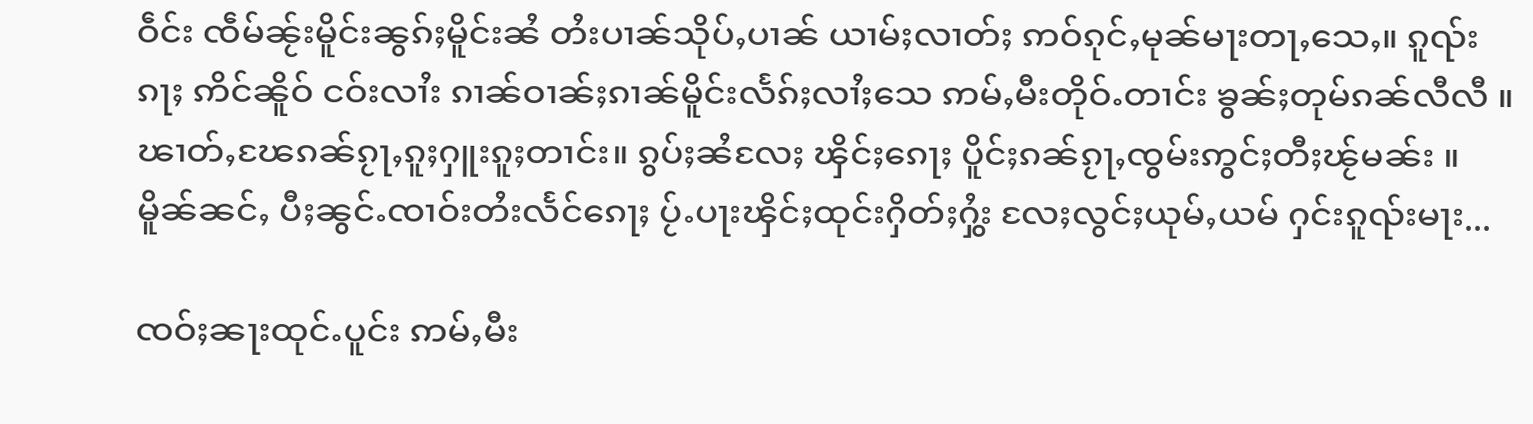ဝဵင်း ၸဵမ်ၼႂ်းမိူင်းၼွၵ်ႈမိူင်းၼႆ တႆးပၢၼ်သိုပ်ႇပၢၼ် ယၢမ်ႈလၢတ်ႈ ဢဝ်ၵုင်ႇမုၼ်မႃးတႃႇသေႇ။ ၵူၺ်းၵႃႈ ဢိင်ၼိူဝ် ငဝ်းလၢႆး ၵၢၼ်ဝၢၼ်ႈၵၢၼ်မိူင်းလႅၵ်ႈလၢႆႈသေ ဢမ်ႇမီးတိုဝ်ႉတၢင်း ၶွၼ်ႈတုမ်ၵၼ်လီလီ ။ ၽၢတ်ႇၽႄၵၼ်ၵႂႃႇၵူႈႁူးၵူႈတၢင်း။ ၵွပ်ႈၼႆလႄႈ ၾိင်ႈၵေႃႈ ပိူင်ႈၵၼ်ၵႂႃႇၸွမ်းဢွင်ႈတီႈၽႂ်မၼ်း ။ မိူၼ်ၼင်ႇ ပီႈၼွင်ႉၸၢဝ်းတႆးလႅင်ၵေႃႈ ပႂ်ႉပႃးၾိင်ႈထုင်းႁိတ်ႈႁွႆး လႄႈလွင်ႈယုမ်ႇယမ် ႁင်းၵူၺ်းမႃး...

ၸဝ်ႈၼႃးထုင်ႉပူင်း ဢမ်ႇမီး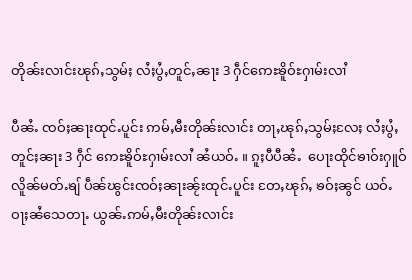တိုၼ်းလၢင်းၽုၵ်ႇသွမ်ႈ လႆႈပွႆႇတူင်ႇၼႃး 3 ႁဵင်ဢေႊၶိူဝ်ႊႁၢမ်းလၢႆ

ပီၼႆႉ ၸဝ်ႈၼႃးထုင်ႉပူင်း ဢမ်ႇမီးတိုၼ်းလၢင်း တႃႇၽုၵ်ႇသွမ်ႈလႄႈ လႆႈပွႆႇတူင်ႈၼႃး 3 ႁဵင် ဢေႊၶိူဝ်ႊႁၢမ်းလၢႆ ၼႆယဝ်ႉ ။ ၵူႈပီပီၼႆႉ  ပေႃးထိုင်ၶၢဝ်းႁူဝ်လိူၼ်မတ်ႉၶျ် ပဵၼ်ၽွင်းၸဝ်ႈၼႃးၼႂ်းထုင်ႉပူင်း တႄႇၽုၵ်ႇ ၶဝ်ႈၼွင် ယဝ်ႉဝႃႈၼႆသေတႃႉ ယွၼ်ႉဢမ်ႇမီးတိုၼ်းလၢင်း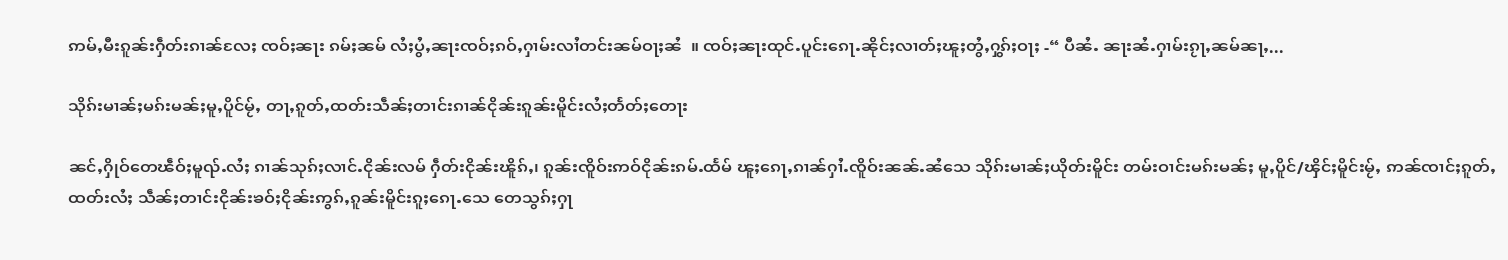ဢမ်ႇမီးၵူၼ်းႁဵတ်းၵၢၼ်လႄႈ ၸဝ်ႈၼႃး ၵမ်ႈၼမ် လႆႈပွႆႇၼႃးၸဝ်ႈၵဝ်ႇႁၢမ်းလၢႆတင်းၼမ်ဝႃႈၼႆ  ။ ၸဝ်ႈၼႃးထုင်ႉပူင်းၵေႃႉၼိုင်ႈလၢတ်ႈၽူႈတွႆႇႁွၵ်ႈဝႃႈ -“ ပီၼႆႉ ၼႃးၼႆႉႁၢမ်းၵႂႃႇၼမ်ၼႃႇ...

သိုၵ်းမၢၼ်ႈမၵ်းမၼ်ႈမူႇပိူင်မႂ်ႇ တႃႇၵူတ်ႇထတ်းသဵၼ်ႈတၢင်းၵၢၼ်ငိုၼ်းၵူၼ်းမိူင်းလႆႈတႅတ်ႈတေႃး

ၼင်ႇႁိုဝ်တေၽဵဝ်ႈမူၺ်ႉလႆႈ ၵၢၼ်သုၵ်ႈလၢင်ႉငိုၼ်းလမ် ႁဵတ်းငိုၼ်းၽိူၵ်ႇ၊ ၵူၼ်းၸိူဝ်းဢဝ်ငိုၼ်းၵမ်ႉထႅမ် ၽူႈၵေႃႇၵၢၼ်ႁၢႆႉၸိူဝ်းၼၼ်ႉၼႆသေ သိုၵ်းမၢၼ်ႈယိုတ်းမိူင်း တမ်းဝၢင်းမၵ်းမၼ်ႈ မူႇပိူင်/ၾိင်ႈမိူင်းမႂ်ႇ ဢၼ်ၸၢင်ႈၵူတ်ႇထတ်းလႆႈ သဵၼ်ႈတၢင်းငိုၼ်းၶဝ်ႈငိုၼ်းဢွၵ်ႇၵူၼ်းမိူင်းၵူႈၵေႃႉသေ တေသွၵ်ႈႁႃ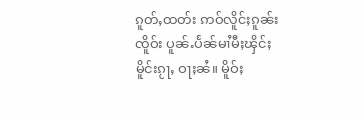ၵူတ်ႇထတ်း ဢဝ်လိူင်ႈၵူၼ်းၸိူဝ်း ပူၼ်ႉပႅၼ်မၢႆမီႈၾိင်ႈ မိူင်းၵႂႃႇ ဝႃႈၼႆ။ မိူဝ်ႈ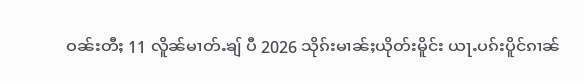ဝၼ်းတီႈ 11 လိူၼ်မၢတ်ႉၶျ် ပီ 2026 သိုၵ်းမၢၼ်ႈယိုတ်းမိူင်း ယႃႉပၵ်းပိူင်ၵၢၼ်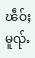ၽဵဝ်ႈမူၺ်ႉ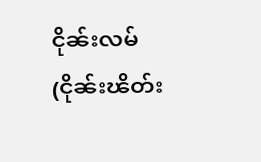ငိုၼ်းလမ် (ငိုၼ်းၽိတ်း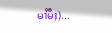မၢႆမီႈ)...